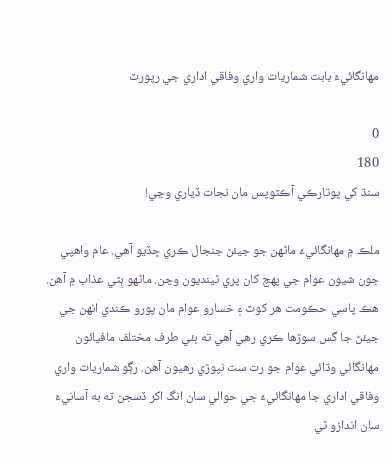مهانگائيءَ بابت شماريات واري وفاقي اداري جي رپورٽ

0
180
سنڌ کي ڀوتارڪي آڪٽوپس مان نجات ڏياري وڃي!

ملڪ ۾ مهانگائيءَ ماڻهن جو جيئڻ جنجال ڪري ڇڏيو آهي. عام واهپي جون شيون عوام جي پهچ کان پري ٿينديون وڃن. ماڻهو ٻِٽي عذاب ۾ آهن. هڪ پاسي حڪومت هر کوٽ ۽ خسارو عوام مان پورو ڪندي انهن جي جيئڻ جا گس سوڙها ڪري رهي آهي ته ٻئي طرف مختلف مافيائون مهانگائي وڌائي عوام جو رت ست نپوڙي رهيون آهن. رڳو شماريات واري وفاقي اداري جا مهانگائيءَ جي حوالي سان انگ اکر ڏسجن ته به آسانيءَ سان اندازو ٿي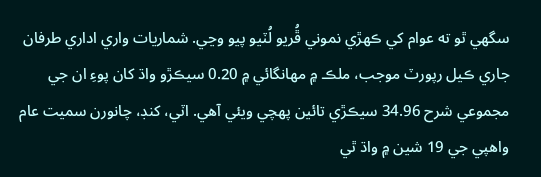سگهي ٿو ته عوام کي ڪهڙي نموني ڦُريو لُٽيو پيو وڃي. شماريات واري اداري طرفان جاري ڪيل رپورٽ موجب، ملڪ ۾ مهانگائي ۾ 0.20 سيڪڙو واڌ کان پوءِ ان جي مجموعي شرح 34.96 سيڪڙي تائين پهچي ويئي آهي. اٽي، کنڊ، چانورن سميت عام واهپي جي 19 شين ۾ واڌ ٿي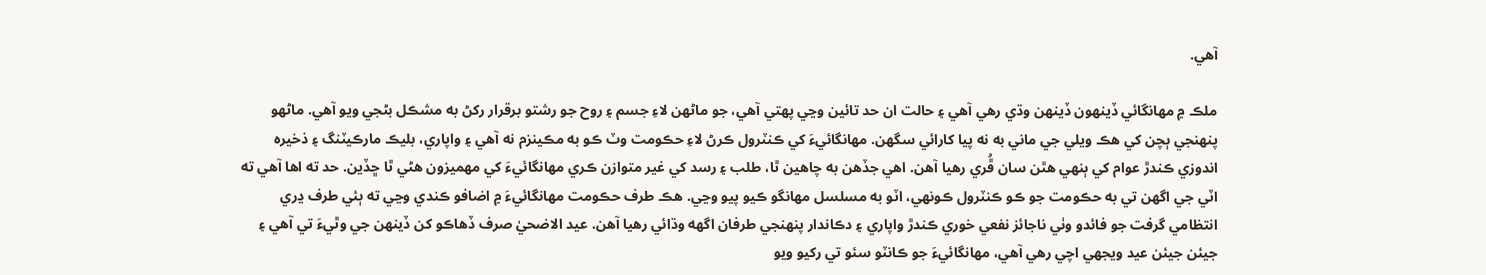آهي.

ملڪ ۾ مهانگائي ڏينهون ڏينهن وڌي رهي آهي ۽ حالت ان حد تائين وڃي پهتي آهي، جو ماڻهن لاءِ جسم ۽ روح جو رشتو برقرار رکڻ به مشڪل بڻجي ويو آهي. ماڻهو پنهنجي ٻچن کي هڪ ويلي جي ماني به نه پيا کارائي سگهن. مهانگائيءَ کي ڪنٽرول ڪرڻ لاءِ حڪومت وٽ ڪو به مڪينزم نه آهي ۽ واپاري، بليڪ مارڪيٽنگ ۽ ذخيره اندوزي ڪندڙ عوام کي ٻنهي هٿن سان ڦُري رهيا آهن. اهي جڏهن به چاهين ٿا، طلب ۽ رسد کي غير متوازن ڪري مهانگائيءَ کي مهميزون هڻي ٿا ڇڏين. حد ته اها آهي ته اٽي جي اگهن تي به حڪومت جو ڪو ڪنٽرول ڪونهي، اٽو به مسلسل مهانگو ڪيو پيو وڃي. هڪ طرف حڪومت مهانگائيءَ ۾ اضافو ڪندي وڃي ته ٻئي طرف ڍري انتظامي گرفت جو فائدو وٺي ناجائز نفعي خوري ڪندڙ واپاري ۽ دڪاندار پنهنجي طرفان اگهه وڌائي رهيا آهن. عيد الاضحيٰ صرف ڏهاڪو کن ڏينهن جي وٿيءَ تي آهي ۽ جيئن جيئن عيد ويجهي اچي رهي آهي، مهانگائيءَ جو ڪانٽو سئو تي رکيو ويو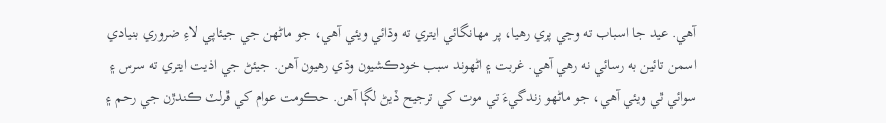آهي. عيد جا اسباب ته وڃي پري رهيا، پر مهانگائي ايتري ته وڌائي ويئي آهي، جو ماڻهن جي جيئاپي لاءِ ضروري بنيادي اسمن تائين به رسائي نه رهي آهي. غربت ۽ اڻهوند سبب خودڪشيون وڌي رهيون آهن. جيئڻ جي اذيت ايتري ته سرس ۽ سوائي ٿي ويئي آهي، جو ماڻهو زندگيءَ تي موت کي ترجيح ڏيڻ لڳا آهن. حڪومت عوام کي ڦرلٽ ڪندڙن جي رحم ۽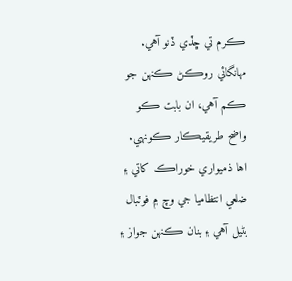ڪرم تي ڇڏي ڏنو آهي. مهانگائي روڪڻ ڪنهن جو ڪم آهي، ان بابت ڪو واضح طريقيڪار ڪونهي. اها ذميواري خوراڪ کاتي ۽ ضلعي انتظاميا جي وچ ۾ فوٽبال بڻيل آهي ۽ بنان ڪنهن جواز ۽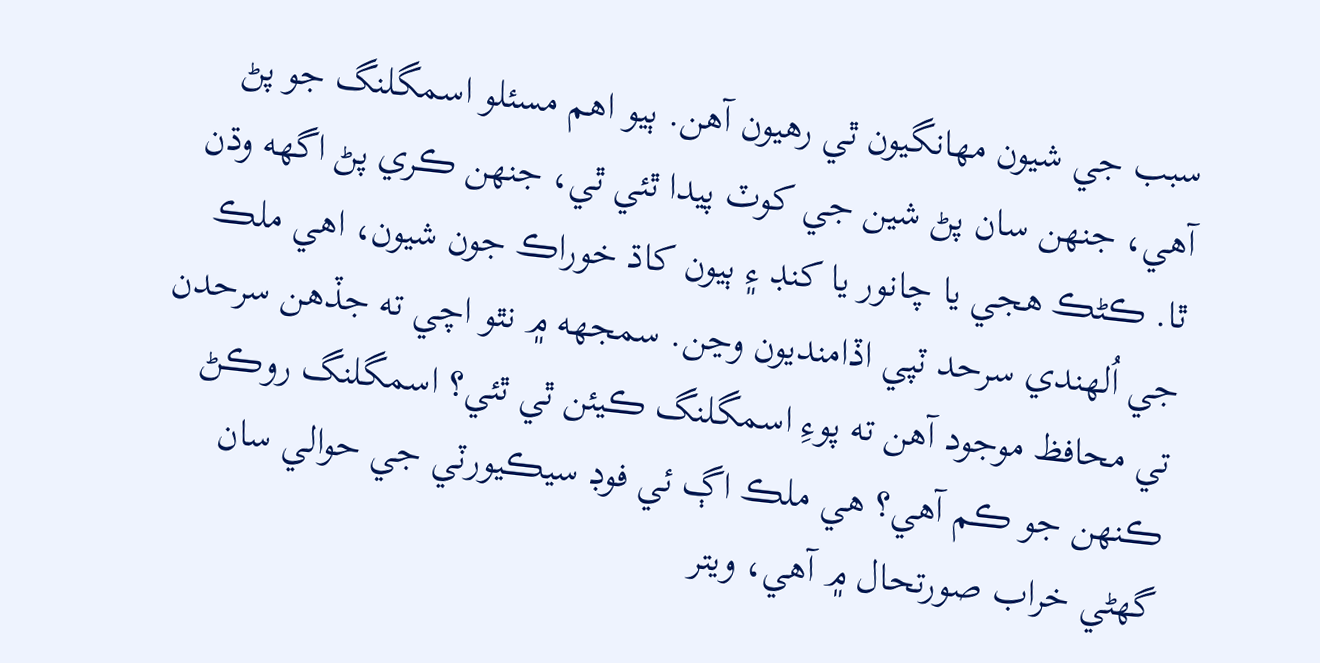سبب جي شيون مهانگيون ٿي رهيون آهن. ٻيو اهم مسئلو اسمگلنگ جو پڻ آهي، جنهن سان پڻ شين جي کوٽ پيدا ٿئي ٿي، جنهن ڪري پڻ اگهه وڌن ٿا. ڪڻڪ هجي يا چانور يا کنڊ ۽ ٻيون کاڌ خوراڪ جون شيون، اهي ملڪ جي اُلهندي سرحد ٽپي اڏامنديون وڃن. سمجهه ۾ نٿو اچي ته جڏهن سرحدن تي محافظ موجود آهن ته پوءِ اسمگلنگ ڪيئن ٿي ٿئي؟ اسمگلنگ روڪڻ ڪنهن جو ڪم آهي؟ هي ملڪ اڳ ئي فوڊ سيڪيورٽي جي حوالي سان گهڻي خراب صورتحال ۾ آهي، ويتر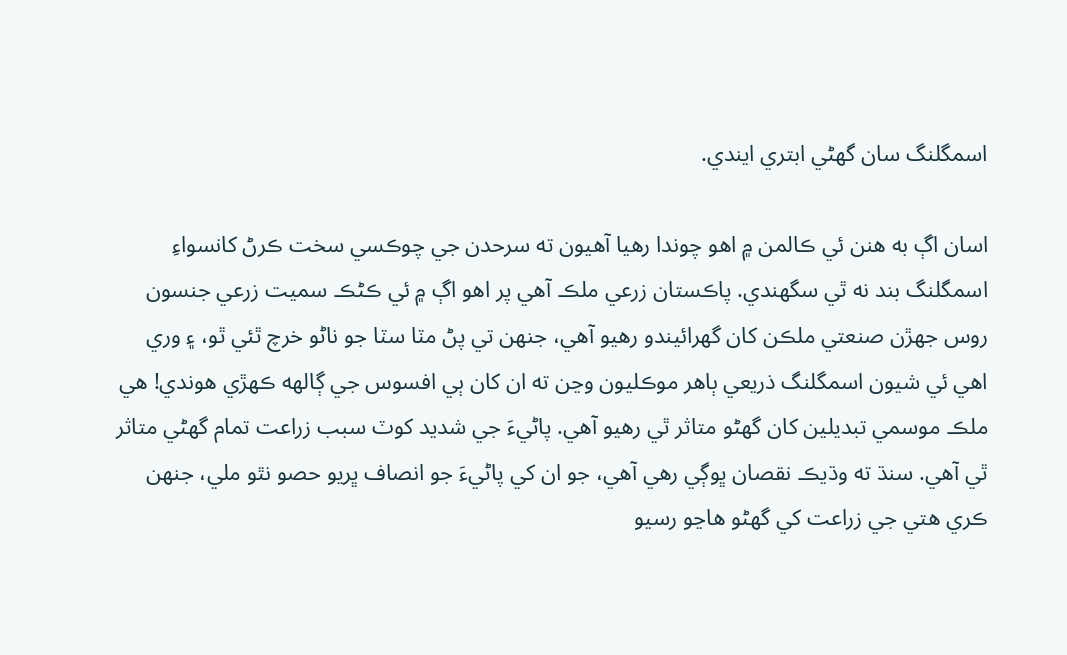اسمگلنگ سان گهڻي ابتري ايندي.

اسان اڳ به هنن ئي ڪالمن ۾ اهو چوندا رهيا آهيون ته سرحدن جي چوڪسي سخت ڪرڻ کانسواءِ اسمگلنگ بند نه ٿي سگهندي. پاڪستان زرعي ملڪ آهي پر اهو اڳ ۾ ئي ڪڻڪ سميت زرعي جنسون روس جهڙن صنعتي ملڪن کان گهرائيندو رهيو آهي، جنهن تي پڻ مٽا سٽا جو ناڻو خرچ ٿئي ٿو، ۽ وري اهي ئي شيون اسمگلنگ ذريعي ٻاهر موڪليون وڃن ته ان کان ٻي افسوس جي ڳالهه ڪهڙي هوندي! هي ملڪ موسمي تبديلين کان گهڻو متاثر ٿي رهيو آهي. پاڻيءَ جي شديد کوٽ سبب زراعت تمام گهڻي متاثر ٿي آهي. سنڌ ته وڌيڪ نقصان ڀوڳي رهي آهي، جو ان کي پاڻيءَ جو انصاف ڀريو حصو نٿو ملي، جنهن ڪري هتي جي زراعت کي گهڻو هاڃو رسيو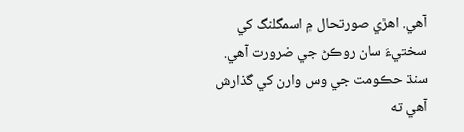آهي. اهڙي صورتحال ۾ اسمگلنگ کي سختيءَ سان روڪڻ جي ضرورت آهي. سنڌ حڪومت جي وس وارن کي گذارش آهي ته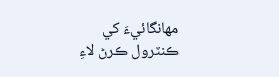مهانگائيءَ کي ڪنٽرول ڪرڻ لاءِ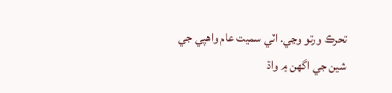تحرڪ ورتو وڃي. اٽي سميت عام واهپي جي شين جي اگهن ۾ واڌ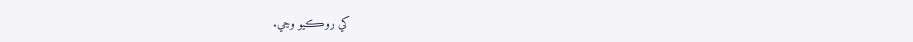کي روڪيو وڃي.